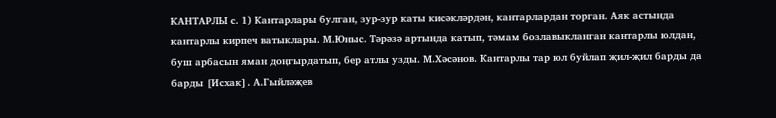КАНТАРЛЫ с. 1) Кантарлары булган, зур-зур каты кисәкләрдән, кантарлардан торган. Аяк астында кантарлы кирпеч ватыклары. М.Юныс. Тәрәзә артында катып, тәмам бозлавыкланган кантарлы юлдан, буш арбасын яман доңгырдатып, бер атлы узды. М.Хәсәнов. Кантарлы тар юл буйлап җил-җил барды да барды [Исхак]. А.Гыйләҗев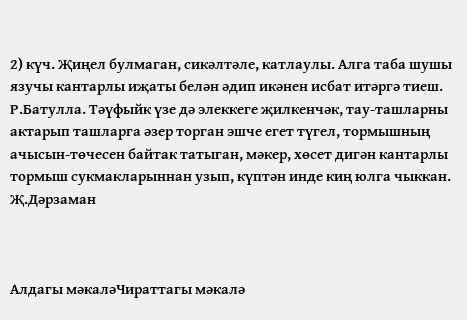2) күч. Җиңел булмаган, сикәлтәле, катлаулы. Алга таба шушы язучы кантарлы иҗаты белән әдип икәнен исбат итәргә тиеш. Р.Батулла. Тәүфыйк үзе дә элеккеге җилкенчәк, тау-ташларны актарып ташларга әзер торган эшче егет түгел, тормышның ачысын-төчесен байтак татыган, мәкер, хөсет дигән кантарлы тормыш сукмакларыннан узып, күптән инде киң юлга чыккан. Җ.Дәрзаман



Алдагы мәкаләЧираттагы мәкалә